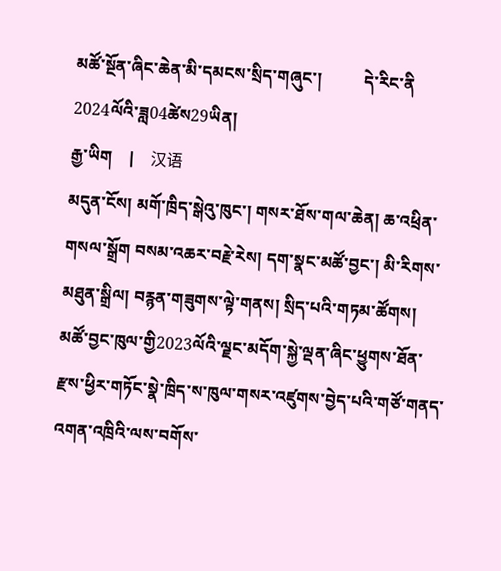མཚོ་སྔོན་ཞིང་ཆེན་མི་དམངས་སྲིད་གཞུང་།          དེ་རིང་ནི 2024ལོའི་ཟླ04ཚེས29ཡིན།
རྒྱ་ཡིག    |    汉语
མདུན་ངོས། མགོ་ཁྲིད་སྒེའུ་ཁུང་། གསར་ཐོས་གལ་ཆེན། ཆ་འཕྲིན་གསལ་སྒྲོག བསམ་འཆར་བརྗེ་རེས། དག་སྣང་མཚོ་བྱང་། མི་རིགས་མཐུན་སྒྲིལ། བརྙན་གཟུགས་ལྟེ་གནས། སྲིད་པའི་གཏམ་ཚོགས།
མཚོ་བྱང་ཁུལ་གྱི2023ལོའི་ལྗང་མདོག་སྐྱེ་ལྡན་ཞིང་ཕྱུགས་ཐོན་རྫས་ཕྱིར་གཏོང་སྣེ་ཁྲིད་ས་ཁུལ་གསར་འཛུགས་བྱེད་པའི་གཙོ་གནད་འགན་འཁྲིའི་ལས་བགོས་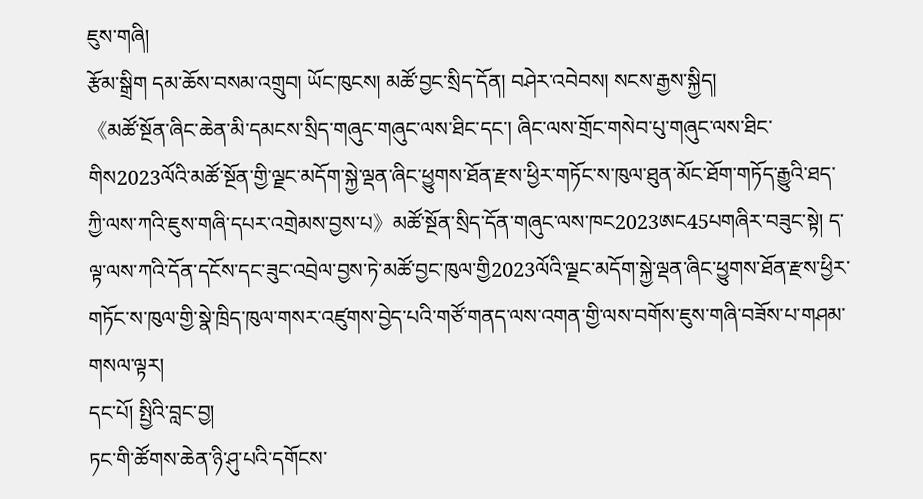ཇུས་གཞི།
རྩོམ་སྒྲིག དམ་ཆོས་བསམ་འགྲུབ། ཡོང་ཁུངས། མཚོ་བྱང་སྲིད་དོན། བཤེར་འབེབས། སངས་རྒྱས་སྐྱིད།
《མཚོ་སྔོན་ཞིང་ཆེན་མི་དམངས་སྲིད་གཞུང་གཞུང་ལས་ཐིང་དང་། ཞིང་ལས་གྲོང་གསེབ་པུ་གཞུང་ལས་ཐིང་གིས2023ལོའི་མཚོ་སྔོན་གྱི་ལྗང་མདོག་སྐྱེ་ལྡན་ཞིང་ཕྱུགས་ཐོན་རྫས་ཕྱིར་གཏོང་ས་ཁུལ་ཐུན་མོང་ཐོག་གཏོད་རྒྱུའི་ཐད་ཀྱི་ལས་ཀའི་ཇུས་གཞི་དཔར་འགྲེམས་བྱས་པ》མཚོ་སྔོན་སྲིད་དོན་གཞུང་ལས་ཁང2023ཨང45པགཞིར་བཟུང་སྟེ། ད་ལྟ་ལས་ཀའི་དོན་དངོས་དང་ཟུང་འབྲེལ་བྱས་ཏེ་མཚོ་བྱང་ཁུལ་གྱི2023ལོའི་ལྗང་མདོག་སྐྱེ་ལྡན་ཞིང་ཕྱུགས་ཐོན་རྫས་ཕྱིར་གཏོང་ས་ཁུལ་གྱི་སྣེ་ཁྲིད་ཁུལ་གསར་འཛུགས་བྱེད་པའི་གཙོ་གནད་ལས་འགན་གྱི་ལས་བགོས་ཇུས་གཞི་བཟོས་པ་གཤམ་གསལ་ལྟར།
དང་པོ། སྤྱིའི་བླང་བྱ།
ཏང་གི་ཚོགས་ཆེན་ཉི་ཤུ་པའི་དགོངས་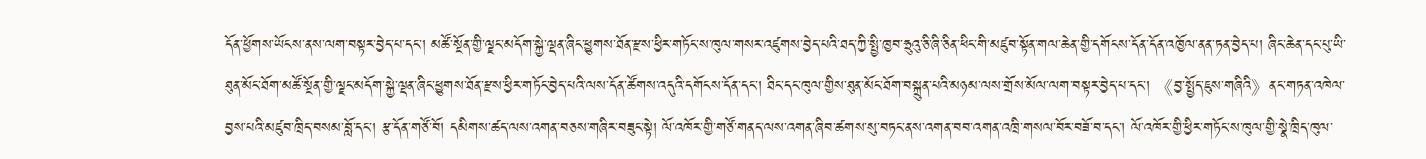དོན་ཕྱོགས་ཡོངས་ནས་ལག་བསྟར་བྱེད་པ་དང་། མཚོ་སྔོན་གྱི་ལྗང་མདོག་སྐྱེ་ལྡན་ཞིང་ཕྱུགས་ཐོན་རྫས་ཕྱིར་གཏོང་ས་ཁུལ་གསར་འཛུགས་བྱེད་པའི་ཐད་ཀྱི་སྤྱི་ཁྱབ་ཧྲུའུ་ཅི་ཞི་ཅིན་ཕིང་གི་མཛུབ་སྟོན་གལ་ཆེན་གྱི་དགོངས་དོན་དོན་འཁྱོལ་ནན་ཏན་བྱེད་པ། ཞིང་ཆེན་དང་པུ་ཡི་ཐུན་མོང་ཐོག་མཚོ་སྔོན་གྱི་ལྗང་མདོག་སྐྱེ་ལྡན་ཞིང་ཕྱུགས་ཐོན་རྫས་ཕྱིར་གཏོང་བྱེད་པའི་ལས་དོན་ཚོགས་འདུའི་དགོངས་དོན་དང་། ཐིང་དང་ཁུལ་གྱིས་ཐུན་མོང་ཐོག་བསྐྲུན་པའི་མཉམ་ལས་གྲོས་མོལ་ལག་བསྟར་བྱེད་པ་དང་། 《བྱ་སྤྱོད་ཇུས་གཞིའི》ནང་གཏན་འཁེལ་བྱས་པའི་མཛུབ་ཁྲིད་བསམ་བློ་དང་། རྩ་དོན་གཙོ་བོ། དམིགས་ཚད་ལས་འགན་བཅས་གཞིར་བཟུང་སྟེ། ལོ་འཁོར་གྱི་གཙོ་གནད་ལས་འགན་ཞིབ་ཚགས་སུ་བཏང་ནས་འགན་བབ་འགན་འཁྲི་གསལ་བོར་བཟོ་བ་དང་། ལོ་འཁོར་གྱི་ཕྱིར་གཏོང་ས་ཁུལ་གྱི་སྣེ་ཁྲིད་ཁུལ་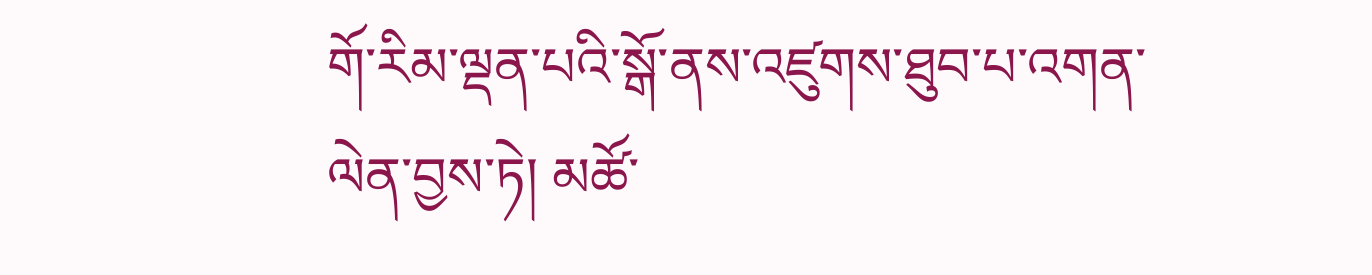གོ་རིམ་ལྡན་པའི་སྒོ་ནས་འཛུགས་ཐུབ་པ་འགན་ལེན་བྱས་ཏེ། མཚོ་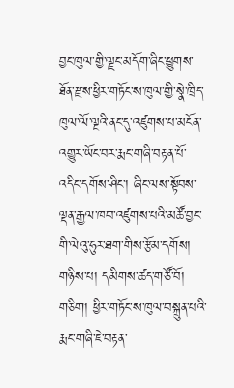བྱང་ཁུལ་གྱི་ལྗང་མདོག་ཞིང་ཕྱུགས་ཐོན་རྫས་ཕྱིར་གཏོང་ས་ཁུལ་གྱི་སྣེ་ཁྲིད་ཁུལ་ལོ་ལྔའི་ནང་དུ་འཛུགས་པ་མངོན་འགྱུར་ཡོང་བར་རྨང་གཞི་བརྟན་པོ་འདིང་དགོས་ཤིང་། ཞིང་ལས་སྟོབས་ལྡན་རྒྱལ་ཁབ་འཛུགས་པའི་མཚོ་བྱང་གི་ལེའུ་ཧུར་ཐག་གིས་རྩོམ་དགོས།
གཉིས་པ། དམིགས་ཚད་གཙོ་བོ།
གཅིག། ཕྱིར་གཏོང་ས་ཁུལ་བསྐྲུན་པའི་རྨང་གཞི་ཇེ་བརྟན་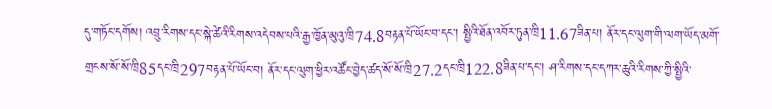དུ་གཏོང་དགོས། འབྲུ་རིགས་དང་སྐེ་ཚེའི་རིགས་འདེབས་པའི་རྒྱ་ཁྱོན་མུའུ་ཁྲི74.8བརྟན་པོ་ཡོང་བ་དང་། སྤྱིའི་ཐོན་འབོར་ཏུན་ཁྲི11.67ཟིན་པ། ནོར་དང་ལུག་གི་ལག་ཡོད་མགོ་གྲངས་སོ་སོ་ཁྲི85དང་ཁྲི297བརྟན་པོ་ཡོང་བ། ནོར་དང་ལུག་ཕྱིར་འཚོང་བྱེད་ཚད་སོ་སོ་ཁྲི27.2དང་ཁྲི122.8ཟིན་པ་དང་། ཤ་རིགས་དང་དཀར་ཆུའི་རིགས་ཀྱི་སྤྱིའི་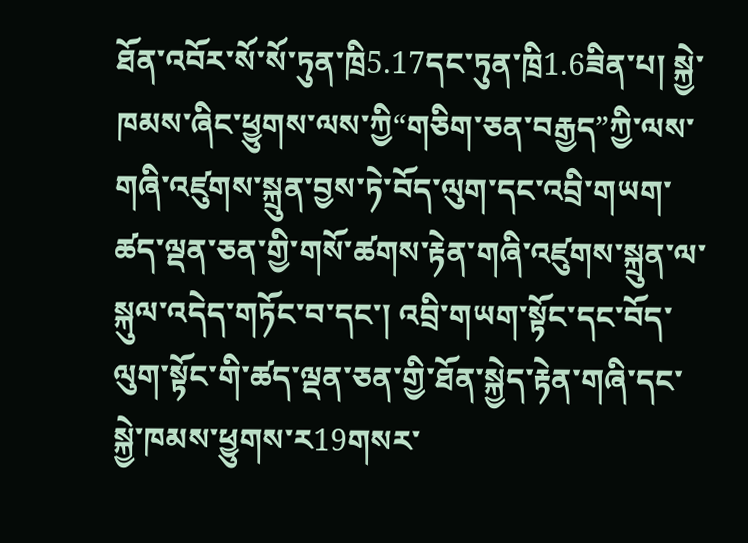ཐོན་འབོར་སོ་སོ་ཏུན་ཁྲི5.17དང་ཏུན་ཁྲི1.6ཟིན་པ། སྐྱེ་ཁམས་ཞིང་ཕྱུགས་ལས་ཀྱི“གཅིག་ཅན་བརྒྱད”ཀྱི་ལས་གཞི་འཛུགས་སྐྲུན་བྱས་ཏེ་བོད་ལུག་དང་འབྲི་གཡག་ཚད་ལྡན་ཅན་གྱི་གསོ་ཚགས་རྟེན་གཞི་འཛུགས་སྐྲུན་ལ་སྐུལ་འདེད་གཏོང་བ་དང་། འབྲི་གཡག་སྟོང་དང་བོད་ལུག་སྟོང་གི་ཚད་ལྡན་ཅན་གྱི་ཐོན་སྐྱེད་རྟེན་གཞི་དང་སྐྱེ་ཁམས་ཕྱུགས་ར19གསར་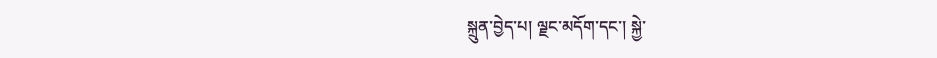སྐྲུན་བྱེད་པ། ལྗང་མདོག་དང་། སྐྱེ་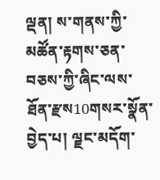ལྡན། ས་གནས་ཀྱི་མཚོན་རྟགས་ཅན་བཅས་ཀྱི་ཞིང་ལས་ཐོན་རྫས10གསར་སྣོན་བྱེད་པ། ལྗང་མདོག་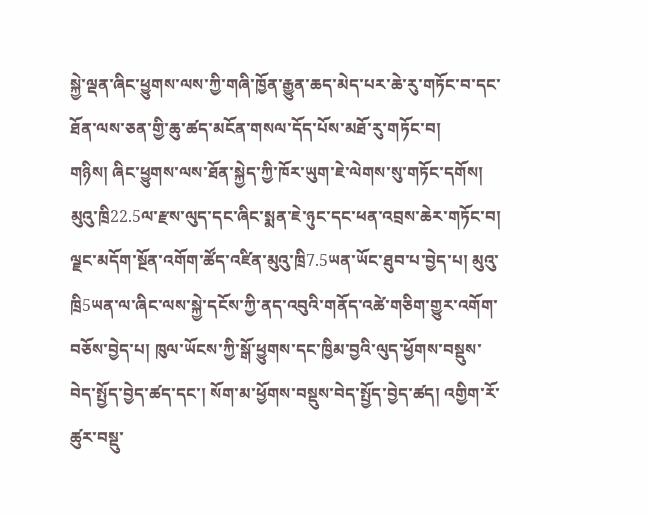སྐྱེ་ལྡན་ཞིང་ཕྱུགས་ལས་ཀྱི་གཞི་ཁྱོན་རྒྱུན་ཆད་མེད་པར་ཆེ་རུ་གཏོང་བ་དང་ཐོན་ལས་ཅན་གྱི་ཆུ་ཚད་མངོན་གསལ་དོད་པོས་མཐོ་རུ་གཏོང་བ།
གཉིས། ཞིང་ཕྱུགས་ལས་ཐོན་སྐྱེད་ཀྱི་ཁོར་ཡུག་ཇེ་ལེགས་སུ་གཏོང་དགོས། མུའུ་ཁྲི22.5ལ་རྫས་ལུད་དང་ཞིང་སྨན་ཇེ་ཉུང་དང་ཕན་འབྲས་ཆེར་གཏོང་བ། ལྗང་མདོག་སྔོན་འགོག་ཚོད་འཛིན་མུའུ་ཁྲི7.5ཡན་ཡོང་ཐུབ་པ་བྱེད་པ། མུའུ་ཁྲི5ཡན་ལ་ཞིང་ལས་སྐྱེ་དངོས་ཀྱི་ནད་འབུའི་གནོད་འཚེ་གཅིག་གྱུར་འགོག་བཅོས་བྱེད་པ། ཁུལ་ཡོངས་ཀྱི་སྒོ་ཕྱུགས་དང་ཁྱིམ་བྱའི་ལུད་ཕྱོགས་བསྡུས་བེད་སྤྱོད་བྱེད་ཚད་དང་། སོག་མ་ཕྱོགས་བསྡུས་བེད་སྤྱོད་བྱེད་ཚད། འགྱིག་རོ་ཚུར་བསྡུ་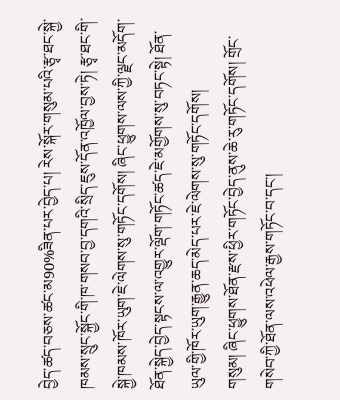བྱེད་ཚད་བཅས་ཚང་མ90%ཟིན་པར་བྱེད་པ། རེས་སྐོར་གསུམ་པའི་རྩྭ་ཐང་སྐྱེ་ཁམས་སྲུང་སྐྱོང་གི་ཁ་གསབ་བྱ་དགའི་སྲིད་ཇུས་དོན་འཁྱོལ་བྱས་ཏེ། རྩྭ་ཐང་གི་སྐྱེ་ཁམས་ཁོར་ཡུག་ཇེ་ལེགས་སུ་གཏོང་དགོས། ཞིང་ཕྱུགས་ལས་ཀྱི་ལྗང་མདོག་ཐོན་སྐྱེད་བྱེད་སྟངས་ལ་འགྱུར་ལྡོག་གཏོང་ཚད་ཇེ་མགྱོགས་སུ་བཏང་སྟེ། ཐོན་ཡུལ་གྱི་ཁོར་ཡུག་རྒྱུན་ཆད་མེད་པར་ཇེ་ལེགས་སུ་གཏོང་དགོས།
གསུམ། ཞིང་ཕྱུགས་ཐོན་རྫས་ཕྱིར་གཏོང་བྱེད་ནུས་ཆེ་རུ་གཏོང་དགོས། གྲོང་གསེབ་ཀྱི་ཐོན་ལས་འཕེལ་རྒྱས་གཏོང་བ་དང་།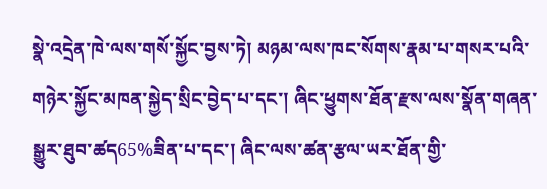སྣེ་འདྲེན་ཁེ་ལས་གསོ་སྐྱོང་བྱས་ཏེ། མཉམ་ལས་ཁང་སོགས་རྣམ་པ་གསར་པའི་གཉེར་སྐྱོང་མཁན་སྐྱེད་སྲིང་བྱེད་པ་དང་། ཞིང་ཕྱུགས་ཐོན་རྫས་ལས་སྣོན་གཞན་སྒྱུར་ཐུབ་ཚད65%ཟིན་པ་དང་། ཞིང་ལས་ཚན་རྩལ་ཡར་ཐོན་གྱི་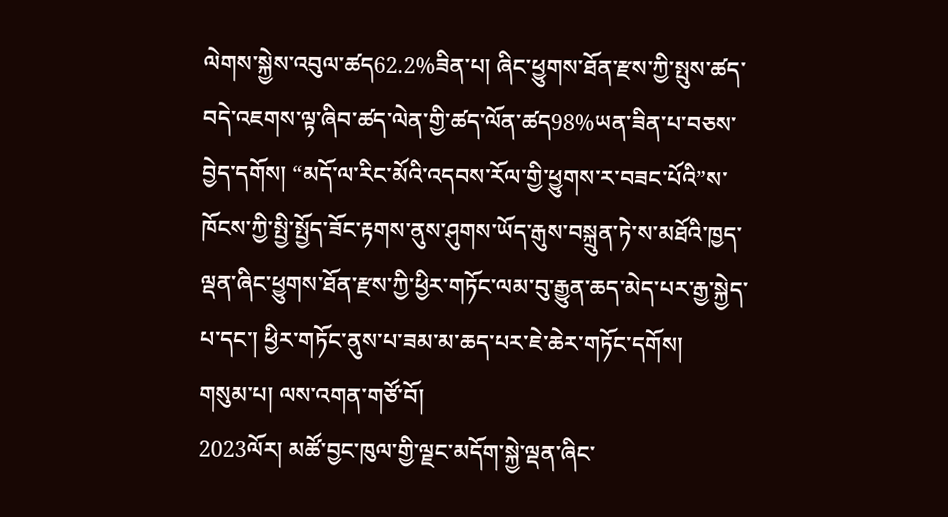ལེགས་སྐྱེས་འབུལ་ཚད62.2%ཟིན་པ། ཞིང་ཕྱུགས་ཐོན་རྫས་ཀྱི་སྤུས་ཚད་བདེ་འཇགས་ལྟ་ཞིབ་ཚད་ལེན་གྱི་ཚད་ལོན་ཚད98%ཡན་ཟིན་པ་བཅས་བྱེད་དགོས། “མདོ་ལ་རིང་མོའི་འདབས་རོལ་གྱི་ཕྱུགས་ར་བཟང་པོའི”ས་ཁོངས་ཀྱི་སྤྱི་སྤྱོད་ཟོང་རྟགས་ནུས་ཤུགས་ཡོད་རྒུས་བསྐྲུན་ཏེ་ས་མཐོའི་ཁྱད་ལྡན་ཞིང་ཕྱུགས་ཐོན་རྫས་ཀྱི་ཕྱིར་གཏོང་ལམ་བུ་རྒྱུན་ཆད་མེད་པར་རྒྱ་སྐྱེད་པ་དང་། ཕྱིར་གཏོང་ནུས་པ་ཟམ་མ་ཆད་པར་ཇེ་ཆེར་གཏོང་དགོས།
གསུམ་པ། ལས་འགན་གཙོ་བོ།
2023ལོར། མཚོ་བྱང་ཁུལ་གྱི་ལྗང་མདོག་སྐྱེ་ལྡན་ཞིང་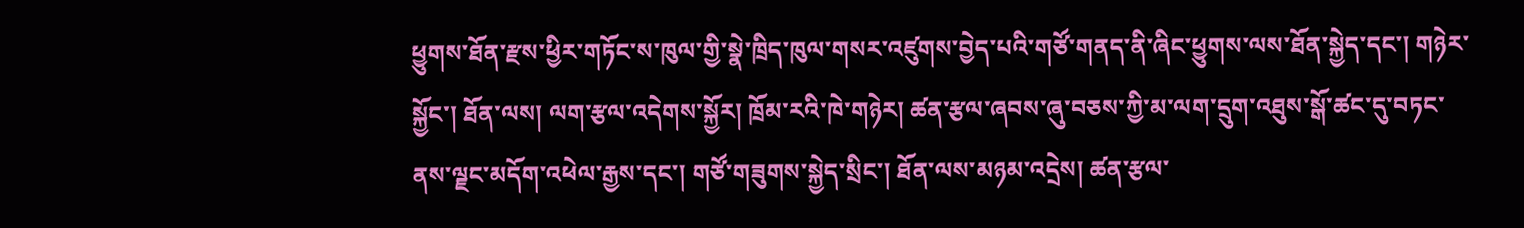ཕྱུགས་ཐོན་རྫས་ཕྱིར་གཏོང་ས་ཁུལ་གྱི་སྣེ་ཁྲིད་ཁུལ་གསར་འཛུགས་བྱེད་པའི་གཙོ་གནད་ནི་ཞིང་ཕྱུགས་ལས་ཐོན་སྐྱེད་དང་། གཉེར་སྐྱོང་། ཐོན་ལས། ལག་རྩལ་འདེགས་སྐྱོར། ཁྲོམ་རའི་ཁེ་གཉེར། ཚན་རྩལ་ཞབས་ཞུ་བཅས་ཀྱི་མ་ལག་དྲུག་འཐུས་སྒོ་ཚང་དུ་བཏང་ནས་ལྗང་མདོག་འཕེལ་རྒྱས་དང་། གཙོ་གཟུགས་སྐྱེད་སྲིང་། ཐོན་ལས་མཉམ་འདྲེས། ཚན་རྩལ་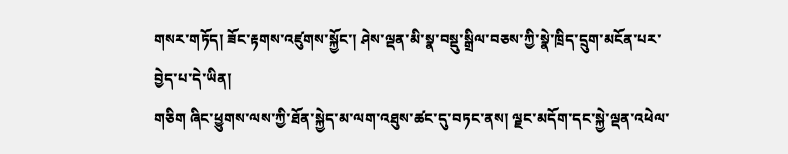གསར་གཏོད། ཟོང་རྟགས་འཛུགས་སྐྱོང་། ཤེས་ལྡན་མི་སྣ་བསྡུ་སྒྲིལ་བཅས་ཀྱི་སྣེ་ཁྲིད་དྲུག་མངོན་པར་བྱེད་པ་དེ་ཡིན།
གཅིག ཞིང་ཕྱུགས་ལས་ཀྱི་ཐོན་སྐྱེད་མ་ལག་འཐུས་ཚང་དུ་བཏང་ནས། ལྗང་མདོག་དང་སྐྱེ་ལྡན་འཕེལ་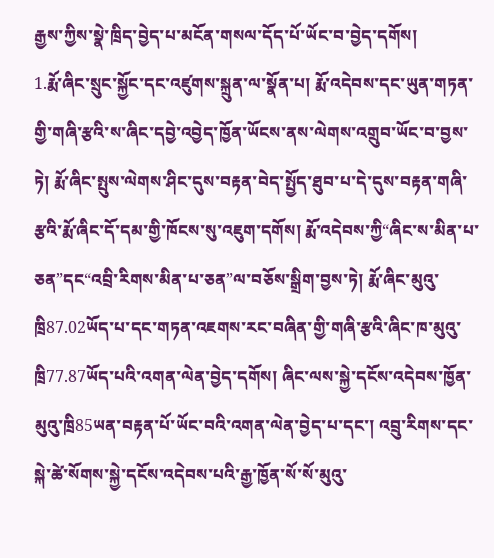རྒྱས་ཀྱིས་སྣེ་ཁྲིད་བྱེད་པ་མངོན་གསལ་དོད་པོ་ཡོང་བ་བྱེད་དགོས།
1.རྨོ་ཞིང་སྲུང་སྐྱོང་དང་འཛུགས་སྐྲུན་ལ་སྣོན་པ། རྨོ་འདེབས་དང་ཡུན་གཏན་གྱི་གཞི་རྩའི་ས་ཞིང་དབྱེ་འབྱེད་ཁྱོན་ཡོངས་ནས་ལེགས་འགྲུབ་ཡོང་བ་བྱས་ཏེ། རྨོ་ཞིང་སྤུས་ལེགས་ཤིང་དུས་བརྟན་བེད་སྤྱོད་ཐུབ་པ་དེ་དུས་བརྟན་གཞི་རྩའི་རྨོ་ཞིང་དོ་དམ་གྱི་ཁོངས་སུ་འཇུག་དགོས། རྨོ་འདེབས་ཀྱི“ཞིང་ས་མིན་པ་ཅན”དང“འབྲི་རིགས་མིན་པ་ཅན”ལ་བཅོས་སྒྲིག་བྱས་ཏེ། རྨོ་ཞིང་མུའུ་ཁྲི87.02ཡོད་པ་དང་གཏན་འཇགས་རང་བཞིན་གྱི་གཞི་རྩའི་ཞིང་ཁ་མུའུ་ཁྲི77.87ཡོད་པའི་འགན་ལེན་བྱེད་དགོས། ཞིང་ལས་སྐྱེ་དངོས་འདེབས་ཁྱོན་མུའུ་ཁྲི85ཡན་བརྟན་པོ་ཡོང་བའི་འགན་ལེན་བྱེད་པ་དང་། འབྲུ་རིགས་དང་སྐེ་ཚེ་སོགས་སྐྱེ་དངོས་འདེབས་པའི་རྒྱ་ཁྱོན་སོ་སོ་མུའུ་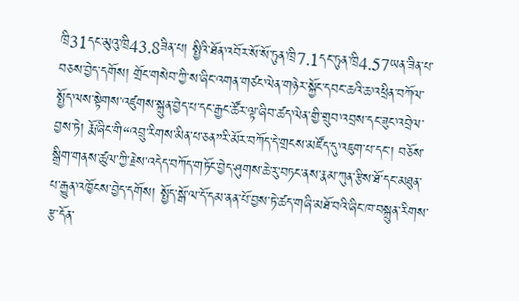ཁྲི31དང་མུའུ་ཁྲི43.8ཟིན་པ། སྤྱིའི་ཐོན་འབོར་སོ་སོ་ཏུན་ཁྲི7.1དང་ཏུན་ཁྲི4.57ཡན་ཟིན་པ་བཅས་བྱེད་དགོས། གྲོང་གསེབ་ཀྱི་ས་ཞིང་འགན་གཙང་ལེན་གཉེར་སྐྱོང་དབང་ཆའི་ཆ་འཕྲིན་བཀོལ་སྤྱོད་ལས་སྟེགས་འཛུགས་སྐྲུན་བྱེད་པ་དང་རྒྱང་ཚོར་ལྟ་ཞིབ་ཚད་ལེན་གྱི་གྲུབ་འབྲས་དང་ཟུང་འབྲེལ་བྱས་ཏེ། རྨོ་ཞིང་གི“འབྲུ་རིགས་མིན་པ་ཅན”རི་མོར་བཀོད་དེ་གྲངས་མཛོད་དུ་འཇུག་པ་དང་། བཅོས་སྒྲིག་གནས་ཚུལ་ཀྱི་རྗེས་འདེད་བཀོད་གཏོང་བྱེད་ཤུགས་ཆེ་རུ་བཏང་ནས་རྣམ་ཀུན་རྩིས་ཐོ་དང་མཐུན་པ་རྒྱུན་འཁྱོངས་བྱེད་དགོས། སྤྱོད་སྒོ་ལ་དོ་དམ་ནན་པོ་བྱས་ཏེ་ཚད་གཞི་མཐོ་བའི་ཞིང་ཁ་བསྐྲུན་རིགས་རྩ་དོན་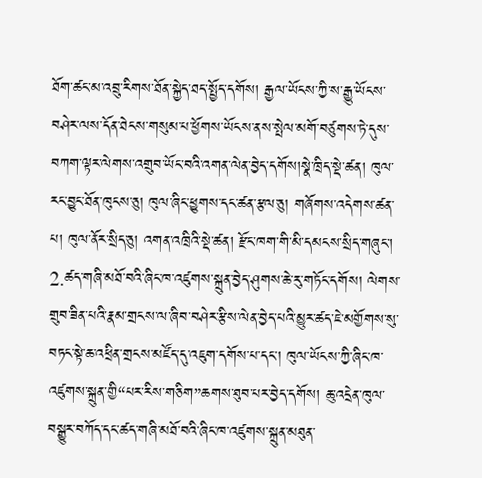ཐོག་ཚང་མ་འབྲུ་རིགས་ཐོན་སྐྱེད་ཐད་སྤྱོད་དགོས། རྒྱལ་ཡོངས་ཀྱི་ས་རྒྱུ་ཡོངས་བཤེར་ལས་དོན་ཐེངས་གསུམ་པ་ཕྱོགས་ཡོངས་ནས་སྤེལ་མགོ་བཙུགས་ཏེ་དུས་བཀག་ལྟར་ལེགས་འགྲུབ་ཡོང་བའི་འགན་ལེན་བྱེད་དགོས།སྣེ་ཁྲིད་སྡེ་ཚན། ཁུལ་རང་བྱུང་ཐོན་ཁུངས་ཅུ། ཁུལ་ཞིང་ཕྱུགས་དང་ཚན་རྩལ་ཅུ། གཞོགས་འདེགས་ཚན་པ། ཁུལ་ནོར་སྲིད་ཅུ། འགན་འཁྲིའི་སྡེ་ཚན། རྫོང་ཁག་གི་མི་དམངས་སྲིད་གཞུང་།
2.ཚད་གཞི་མཐོ་བའི་ཞིང་ཁ་འཛུགས་སྐྲུན་བྱེད་ཤུགས་ཆེ་རུ་གཏོང་དགོས། ལེགས་གྲུབ་ཟིན་པའི་རྣམ་གྲངས་ལ་ཞིབ་བཤེར་རྩིས་ལེན་བྱེད་པའི་མྱུར་ཚད་ཇེ་མགྱོགས་སུ་བཏང་སྟེ་ཆ་འཕྲིན་གྲངས་མཛོད་དུ་འཇུག་དགོས་པ་དང་། ཁུལ་ཡོངས་ཀྱི་ཞིང་ཁ་འཛུགས་སྐྲུན་གྱི“པར་རིས་གཅིག”ཆགས་ཐུབ་པར་བྱེད་དགོས། ཆུ་འདྲེན་ཁུལ་བསྒྱུར་བཀོད་དང་ཚད་གཞི་མཐོ་བའི་ཞིང་ཁ་འཛུགས་སྐྲུན་མཐུན་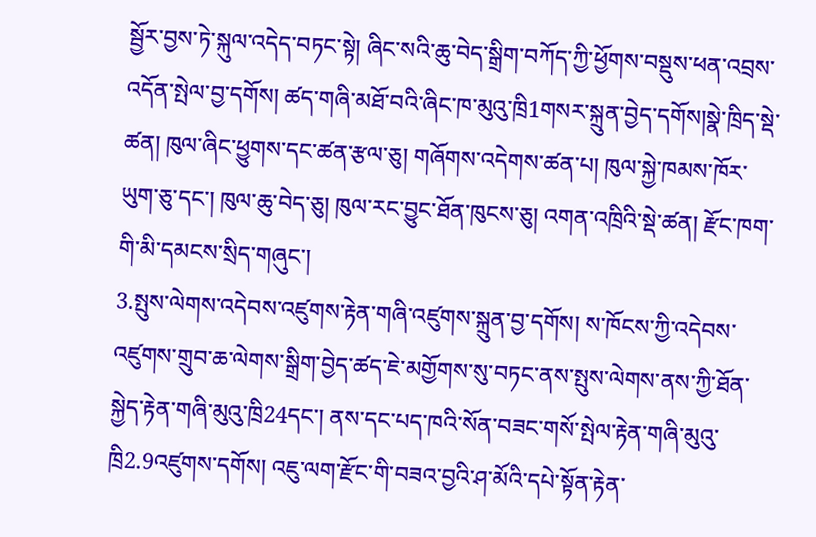སྦྱོར་བྱས་ཏེ་སྐུལ་འདེད་བཏང་སྟེ། ཞིང་སའི་ཆུ་བེད་སྒྲིག་བཀོད་ཀྱི་ཕྱོགས་བསྡུས་ཕན་འབྲས་འདོན་སྤེལ་བྱ་དགོས། ཚད་གཞི་མཐོ་བའི་ཞིང་ཁ་མུའུ་ཁྲི1གསར་སྐྲུན་བྱེད་དགོས།སྣེ་ཁྲིད་སྡེ་ཚན། ཁུལ་ཞིང་ཕྱུགས་དང་ཚན་རྩལ་ཅུ། གཞོགས་འདེགས་ཚན་པ། ཁུལ་སྐྱེ་ཁམས་ཁོར་ཡུག་ཅུ་དང་། ཁུལ་ཆུ་བེད་ཅུ། ཁུལ་རང་བྱུང་ཐོན་ཁུངས་ཅུ། འགན་འཁྲིའི་སྡེ་ཚན། རྫོང་ཁག་གི་མི་དམངས་སྲིད་གཞུང་།
3.སྤུས་ལེགས་འདེབས་འཛུགས་རྟེན་གཞི་འཛུགས་སྐྲུན་བྱ་དགོས། ས་ཁོངས་ཀྱི་འདེབས་འཛུགས་གྲུབ་ཆ་ལེགས་སྒྲིག་བྱེད་ཚད་ཇེ་མགྱོགས་སུ་བཏང་ནས་སྤུས་ལེགས་ནས་ཀྱི་ཐོན་སྐྱེད་རྟེན་གཞི་མུའུ་ཁྲི24དང་། ནས་དང་པད་ཁའི་སོན་བཟང་གསོ་སྤེལ་རྟེན་གཞི་མུའུ་ཁྲི2.9འཛུགས་དགོས། འཇུ་ལག་རྫོང་གི་བཟའ་བྱའི་ཤ་མོའི་དཔེ་སྟོན་རྟེན་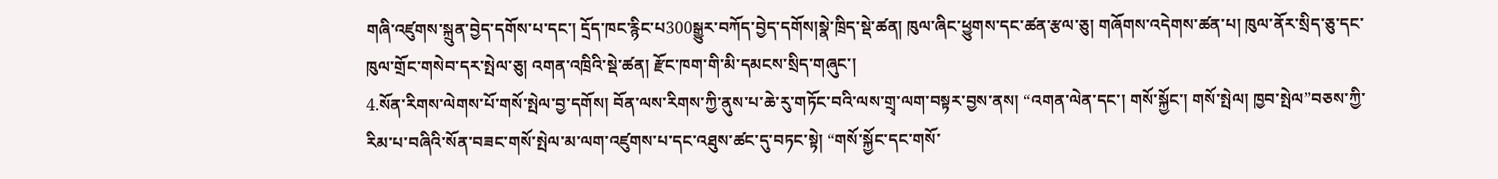གཞི་འཛུགས་སྐྲུན་བྱེད་དགོས་པ་དང་། དྲོད་ཁང་རྙིང་པ300སྒྱུར་བཀོད་བྱེད་དགོས།སྣེ་ཁྲིད་སྡེ་ཚན། ཁུལ་ཞིང་ཕྱུགས་དང་ཚན་རྩལ་ཅུ། གཞོགས་འདེགས་ཚན་པ། ཁུལ་ནོར་སྲིད་ཅུ་དང་ཁུལ་གྲོང་གསེབ་དར་སྤེལ་ཅུ། འགན་འཁྲིའི་སྡེ་ཚན། རྫོང་ཁག་གི་མི་དམངས་སྲིད་གཞུང་།
4.སོན་རིགས་ལེགས་པོ་གསོ་སྤེལ་བྱ་དགོས། བོན་ལས་རིགས་ཀྱི་ནུས་པ་ཆེ་རུ་གཏོང་བའི་ལས་གྲྭ་ལག་བསྟར་བྱས་ནས། “འགན་ལེན་དང་། གསོ་སྐྱོང་། གསོ་སྤེལ། ཁྱབ་སྤེལ”བཅས་ཀྱི་རིམ་པ་བཞིའི་སོན་བཟང་གསོ་སྤེལ་མ་ལག་འཛུགས་པ་དང་འཐུས་ཚང་དུ་བཏང་སྟེ། “གསོ་སྐྱོང་དང་གསོ་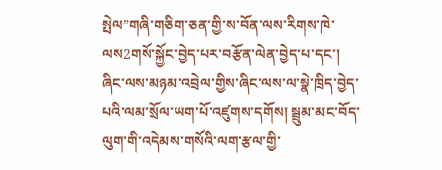སྤེལ”གཞི་གཅིག་ཅན་གྱི་ས་བོན་ལས་རིགས་ཁེ་ལས2གསོ་སྐྱོང་བྱེད་པར་བརྩོན་ལེན་བྱེད་པ་དང་། ཞིང་ལས་མཉམ་འབྲེལ་གྱིས་ཞིང་ལས་ལ་སྣེ་ཁྲིད་བྱེད་པའི་ལམ་སྲོལ་ཡག་པོ་འཛུགས་དགོས། སྦྲུམ་མང་བོད་ལུག་གི་འདེམས་གསོའི་ལག་རྩལ་གྱི་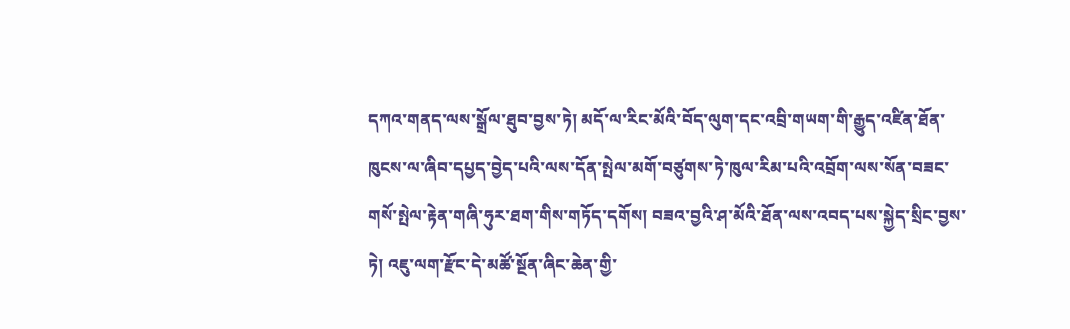དཀའ་གནད་ལས་སྒྲོལ་ཐུབ་བྱས་ཏེ། མདོ་ལ་རིང་མོའི་བོད་ལུག་དང་འབྲི་གཡག་གི་རྒྱུད་འཛིན་ཐོན་ཁུངས་ལ་ཞིབ་དཔྱད་བྱེད་པའི་ལས་དོན་སྤེལ་མགོ་བཙུགས་ཏེ་ཁུལ་རིམ་པའི་འབྲོག་ལས་སོན་བཟང་གསོ་སྤེལ་རྟེན་གཞི་ཧུར་ཐག་གིས་གཏོད་དགོས། བཟའ་བྱའི་ཤ་མོའི་ཐོན་ལས་འབད་པས་སྐྱེད་སྲིང་བྱས་ཏེ། འཇུ་ལག་རྫོང་དེ་མཚོ་སྔོན་ཞིང་ཆེན་གྱི་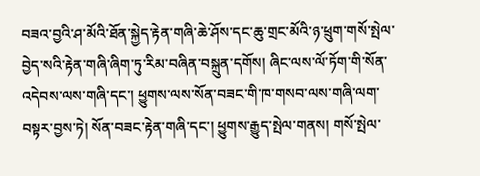བཟའ་བྱའི་ཤ་མོའི་ཐོན་སྐྱེད་རྟེན་གཞི་ཆེ་ཤོས་དང་ཆུ་གྲང་མོའི་ཉ་ཕྲུག་གསོ་སྤེལ་བྱེད་སའི་རྟེན་གཞི་ཞིག་ཏུ་རིམ་བཞིན་བསྐྲུན་དགོས། ཞིང་ལས་ལོ་ཏོག་གི་སོན་འདེབས་ལས་གཞི་དང་། ཕྱུགས་ལས་སོན་བཟང་གི་ཁ་གསབ་ལས་གཞི་ལག་བསྟར་བྱས་ཏེ། སོན་བཟང་རྟེན་གཞི་དང་། ཕྱུགས་རྒྱུད་སྤེལ་གནས། གསོ་སྤེལ་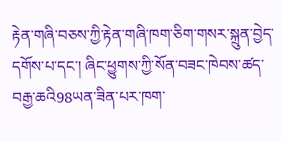རྟེན་གཞི་བཅས་ཀྱི་རྟེན་གཞི་ཁག་ཅིག་གསར་སྐྲུན་བྱེད་དགོས་པ་དང་། ཞིང་ཕྱུགས་ཀྱི་སོན་བཟང་ཁེབས་ཚད་བརྒྱ་ཆའི98ཡན་ཟིན་པར་ཁག་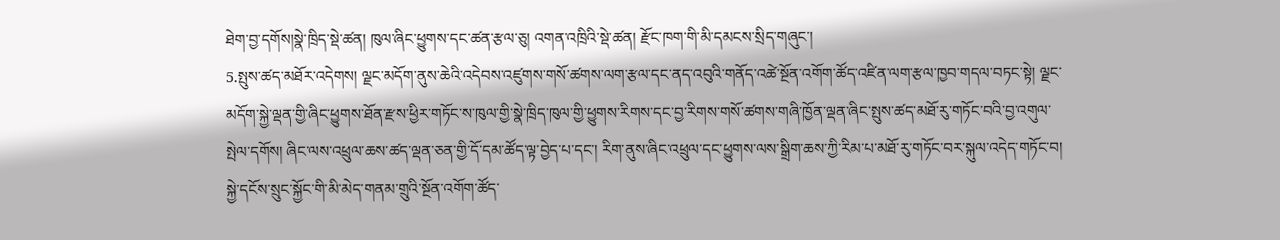ཐེག་བྱ་དགོས།སྣེ་ཁྲིད་སྡེ་ཚན། ཁུལ་ཞིང་ཕྱུགས་དང་ཚན་རྩལ་ཅུ། འགན་འཁྲིའི་སྡེ་ཚན། རྫོང་ཁག་གི་མི་དམངས་སྲིད་གཞུང་།
5.སྤུས་ཚད་མཐོར་འདེགས། ལྗང་མདོག་ནུས་ཆེའི་འདེབས་འཛུགས་གསོ་ཚགས་ལག་རྩལ་དང་ནད་འབུའི་གནོད་འཚེ་སྔོན་འགོག་ཚོད་འཛིན་ལག་རྩལ་ཁྱབ་གདལ་བཏང་སྟེ། ལྗང་མདོག་སྐྱེ་ལྡན་གྱི་ཞིང་ཕྱུགས་ཐོན་རྫས་ཕྱིར་གཏོང་ས་ཁུལ་གྱི་སྣེ་ཁྲིད་ཁུལ་གྱི་ཕྱུགས་རིགས་དང་བྱ་རིགས་གསོ་ཚགས་གཞི་ཁྱོན་ལྡན་ཞིང་སྤུས་ཚད་མཐོ་རུ་གཏོང་བའི་བྱ་འགུལ་སྤེལ་དགོས། ཞིང་ལས་འཕྲུལ་ཆས་ཚད་ལྡན་ཅན་གྱི་དོ་དམ་ཚོད་ལྟ་བྱེད་པ་དང་། རིག་ནུས་ཞིང་འཕྲུལ་དང་ཕྱུགས་ལས་སྒྲིག་ཆས་ཀྱི་རིམ་པ་མཐོ་རུ་གཏོང་བར་སྐུལ་འདེད་གཏོང་བ། སྐྱེ་དངོས་སྲུང་སྐྱོང་གི་མི་མེད་གནམ་གྲུའི་སྔོན་འགོག་ཚོད་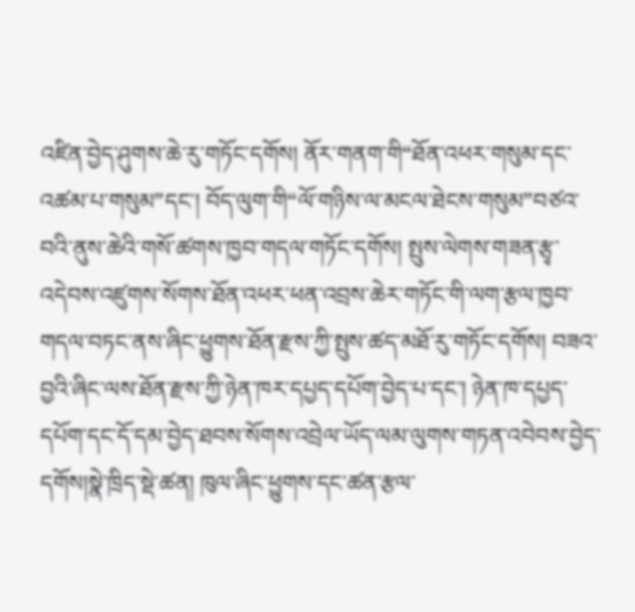འཛིན་བྱེད་ཤུགས་ཆེ་རུ་གཏོང་དགོས། ནོར་གནག་གི“ཐོན་འཕར་གསུམ་དང་འཚམ་པ་གསུམ”དང་། བོད་ལུག་གི“ལོ་གཉིས་ལ་མངལ་ཐེངས་གསུམ”བཙའ་བའི་ནུས་ཆེའི་གསོ་ཚགས་ཁྱབ་གདལ་གཏོང་དགོས། སྤུས་ལེགས་གཟན་རྩྭ་འདེབས་འཛུགས་སོགས་ཐོན་འཕར་ཕན་འབྲས་ཆེར་གཏོང་གི་ལག་རྩལ་ཁྱབ་གདལ་བཏང་ནས་ཞིང་ཕྱུགས་ཐོན་རྫས་ཀྱི་སྤུས་ཚད་མཐོ་རུ་གཏོང་དགོས། བཟའ་བྱའི་ཞིང་ལས་ཐོན་རྫས་ཀྱི་ཉེན་ཁར་དཔྱད་དཔོག་བྱེད་པ་དང་། ཉེན་ཁ་དཔྱད་དཔོག་དང་དོ་དམ་བྱེད་ཐབས་སོགས་འབྲེལ་ཡོད་ལམ་ལུགས་གཏན་འབེབས་བྱེད་དགོས།སྣེ་ཁྲིད་སྡེ་ཚན། ཁུལ་ཞིང་ཕྱུགས་དང་ཚན་རྩལ་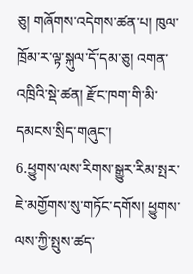ཅུ། གཞོགས་འདེགས་ཚན་པ། ཁུལ་ཁྲོམ་ར་ལྟ་སྐུལ་དོ་དམ་ཅུ། འགན་འཁྲིའི་སྡེ་ཚན། རྫོང་ཁག་གི་མི་དམངས་སྲིད་གཞུང་།
6.ཕྱུགས་ལས་རིགས་སྒྱུར་རིམ་སྤར་ཇེ་མགྱོགས་སུ་གཏོང་དགོས། ཕྱུགས་ལས་ཀྱི་སྤུས་ཚད་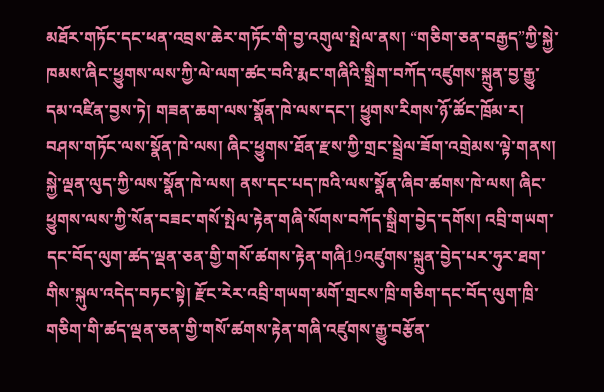མཐོར་གཏོང་དང་ཕན་འབྲས་ཆེར་གཏོང་གི་བྱ་འགུལ་སྤེལ་ནས། “གཅིག་ཅན་བརྒྱད”ཀྱི་སྐྱེ་ཁམས་ཞིང་ཕྱུགས་ལས་ཀྱི་ལེ་ལག་ཚང་བའི་རྨང་གཞིའི་སྒྲིག་བཀོད་འཛུགས་སྐྲུན་བྱ་རྒྱུ་དམ་འཛིན་བྱས་ཏེ། གཟན་ཆག་ལས་སྣོན་ཁེ་ལས་དང་། ཕྱུགས་རིགས་ཉོ་ཚོང་ཁྲོམ་ར། བཤས་གཏོང་ལས་སྣོན་ཁེ་ལས། ཞིང་ཕྱུགས་ཐོན་རྫས་ཀྱི་གྲང་སྦྲེལ་ཟོག་འགྲེམས་ལྟེ་གནས། སྐྱེ་ལྡན་ལུད་ཀྱི་ལས་སྣོན་ཁེ་ལས། ནས་དང་པད་ཁའི་ལས་སྣོན་ཞིབ་ཚགས་ཁེ་ལས། ཞིང་ཕྱུགས་ལས་ཀྱི་སོན་བཟང་གསོ་སྤེལ་རྟེན་གཞི་སོགས་བཀོད་སྒྲིག་བྱེད་དགོས། འབྲི་གཡག་དང་བོད་ལུག་ཚད་ལྡན་ཅན་གྱི་གསོ་ཚགས་རྟེན་གཞི19འཛུགས་སྐྲུན་བྱེད་པར་ཧུར་ཐག་གིས་སྐུལ་འདེད་བཏང་སྟེ། རྫོང་རེར་འབྲི་གཡག་མགོ་གྲངས་ཁྲི་གཅིག་དང་བོད་ལུག་ཁྲི་གཅིག་གི་ཚད་ལྡན་ཅན་གྱི་གསོ་ཚགས་རྟེན་གཞི་འཛུགས་རྒྱུ་བརྩོན་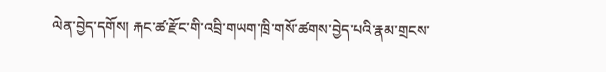ལེན་བྱེད་དགོས། རྐང་ཚ་རྫོང་གི་འབྲི་གཡག་ཁྲི་གསོ་ཚགས་བྱེད་པའི་རྣམ་གྲངས་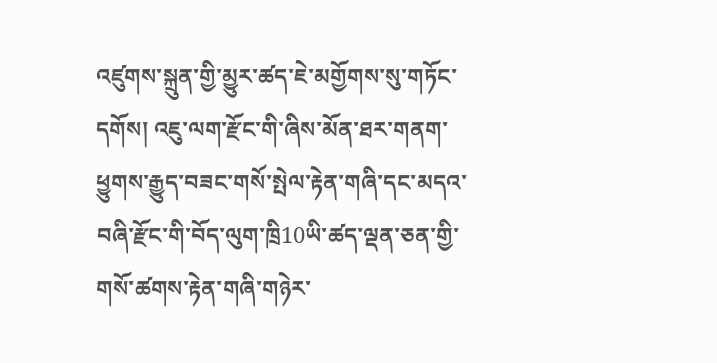འཛུགས་སྐྲུན་གྱི་མྱུར་ཚད་ཇེ་མགྱོགས་སུ་གཏོང་དགོས། འཇུ་ལག་རྫོང་གི་ཞིས་མོན་ཐར་གནག་ཕྱུགས་རྒྱུད་བཟང་གསོ་སྤེལ་རྟེན་གཞི་དང་མདའ་བཞི་རྫོང་གི་བོད་ལུག་ཁྲི10ཡི་ཚད་ལྡན་ཅན་གྱི་གསོ་ཚགས་རྟེན་གཞི་གཉེར་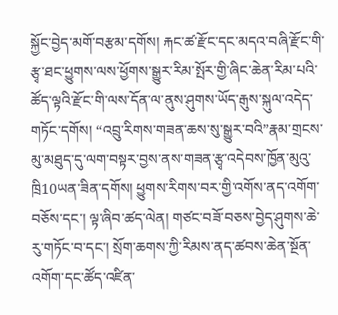སྐྱོང་བྱེད་མགོ་བརྩམ་དགོས། རྐང་ཚ་རྫོང་དང་མདའ་བཞི་རྫོང་གི་རྩྭ་ཐང་ཕྱུགས་ལས་ཕྱོགས་སྒྱུར་རིམ་སྤོར་གྱི་ཞིང་ཆེན་རིམ་པའི་ཚོད་ལྟའི་རྫོང་གི་ལས་དོན་ལ་ནུས་ཤུགས་ཡོད་རྒུས་སྐུལ་འདེད་གཏོང་དགོས། “འབྲུ་རིགས་གཟན་ཆས་སུ་སྒྱུར་བའི”རྣམ་གྲངས་མུ་མཐུད་དུ་ལག་བསྟར་བྱས་ནས་གཟན་རྩྭ་འདེབས་ཁྱོན་མུའུ་ཁྲི10ཡན་ཟིན་དགོས། ཕྱུགས་རིགས་བར་གྱི་འགོས་ནད་འགོག་བཅོས་དང་། ལྟ་ཞིབ་ཚད་ལེན། གཙང་བཟོ་བཅས་བྱེད་ཤུགས་ཆེ་རུ་གཏོང་བ་དང་། སྲོག་ཆགས་ཀྱི་རིམས་ནད་ཚབས་ཆེན་སྔོན་འགོག་དང་ཚོད་འཛིན་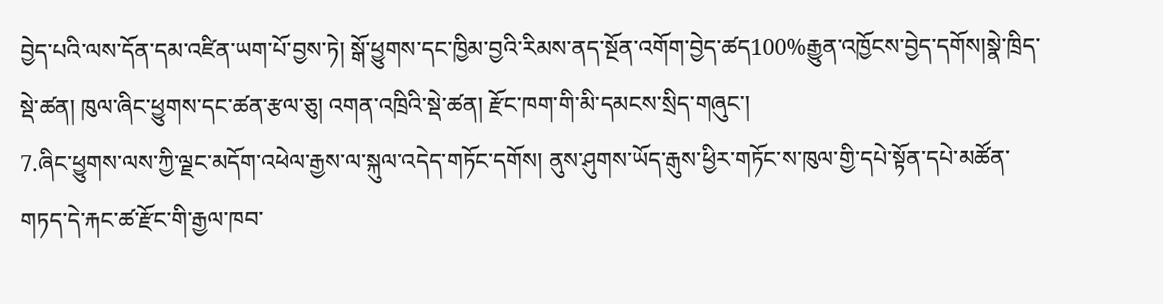བྱེད་པའི་ལས་དོན་དམ་འཛིན་ཡག་པོ་བྱས་ཏེ། སྒོ་ཕྱུགས་དང་ཁྱིམ་བྱའི་རིམས་ནད་སྔོན་འགོག་བྱེད་ཚད100%རྒྱུན་འཁྱོངས་བྱེད་དགོས།སྣེ་ཁྲིད་སྡེ་ཚན། ཁུལ་ཞིང་ཕྱུགས་དང་ཚན་རྩལ་ཅུ། འགན་འཁྲིའི་སྡེ་ཚན། རྫོང་ཁག་གི་མི་དམངས་སྲིད་གཞུང་།
7.ཞིང་ཕྱུགས་ལས་ཀྱི་ལྗང་མདོག་འཕེལ་རྒྱས་ལ་སྐུལ་འདེད་གཏོང་དགོས། ནུས་ཤུགས་ཡོད་རྒུས་ཕྱིར་གཏོང་ས་ཁུལ་གྱི་དཔེ་སྟོན་དཔེ་མཚོན་གཏད་དེ་རྐང་ཚ་རྫོང་གི་རྒྱལ་ཁབ་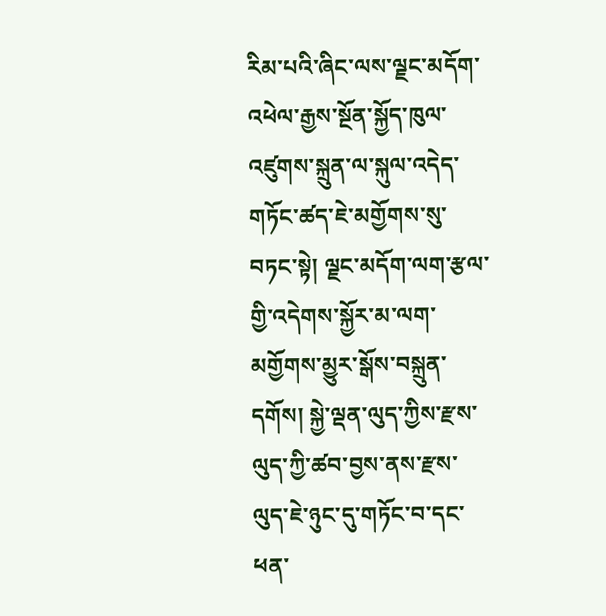རིམ་པའི་ཞིང་ལས་ལྗང་མདོག་འཕེལ་རྒྱས་སྔོན་སྐྱོད་ཁུལ་འཛུགས་སྐྲུན་ལ་སྐུལ་འདེད་གཏོང་ཚད་ཇེ་མགྱོགས་སུ་བཏང་སྟེ། ལྗང་མདོག་ལག་རྩལ་གྱི་འདེགས་སྐྱོར་མ་ལག་མགྱོགས་མྱུར་སྒོས་བསྐྲུན་དགོས། སྐྱེ་ལྡན་ལུད་ཀྱིས་རྫས་ལུད་ཀྱི་ཚབ་བྱས་ནས་རྫས་ལུད་ཇེ་ཉུང་དུ་གཏོང་བ་དང་ཕན་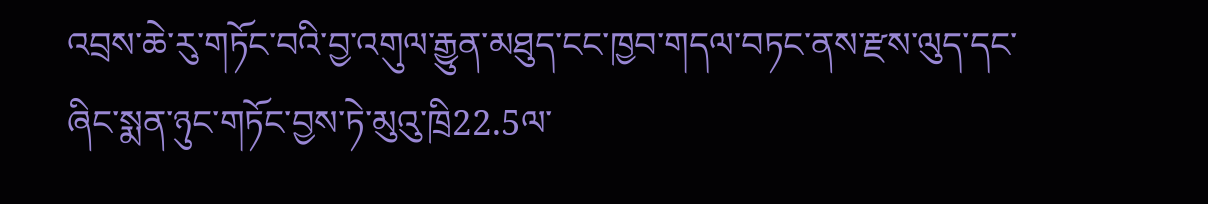འབྲས་ཆེ་རུ་གཏོང་བའི་བྱ་འགུལ་རྒྱུན་མཐུད་ངང་ཁྱབ་གདལ་བཏང་ནས་རྫས་ལུད་དང་ཞིང་སྨན་ཉུང་གཏོང་བྱས་ཏེ་མུའུ་ཁྲི22.5ལ་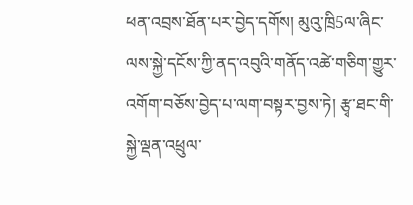ཕན་འབྲས་ཐོན་པར་བྱེད་དགོས། མུའུ་ཁྲི5ལ་ཞིང་ལས་སྐྱེ་དངོས་ཀྱི་ནད་འབུའི་གནོད་འཚེ་གཅིག་གྱུར་འགོག་བཅོས་བྱེད་པ་ལག་བསྟར་བྱས་ཏེ། རྩྭ་ཐང་གི་སྐྱེ་ལྡན་འཕྲུལ་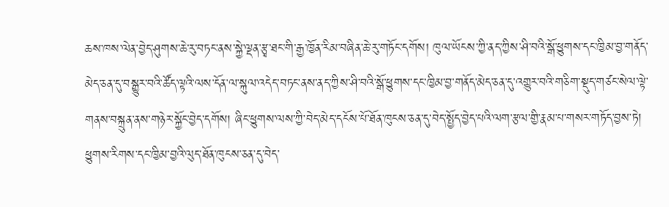ཆས་ཁས་ལེན་བྱེད་ཤུགས་ཆེ་རུ་བཏང་ནས་སྐྱེ་ལྡན་རྩྭ་ཐང་གི་རྒྱ་ཁྱོན་རིམ་བཞིན་ཆེ་རུ་གཏོང་དགོས། ཁུལ་ཡོངས་ཀྱི་ནད་ཀྱིས་ཤི་བའི་སྒོ་ཕྱུགས་དང་ཁྱིམ་བྱ་གནོད་མེད་ཅན་དུ་བསྒྱུར་བའི་ཚོད་ལྟའི་ལས་དོན་ལ་སྐུལ་འདེད་བཏང་ནས་ནད་ཀྱིས་ཤི་བའི་སྒོ་ཕྱུགས་དང་ཁྱིམ་བྱ་གནོད་མེད་ཅན་དུ་འགྱུར་བའི་གཅིག་སྡུད་གཙང་སེལ་ལྟེ་གནས་བསྐྲུན་ནས་གཉེར་སྐྱོང་བྱེད་དགོས། ཞིང་ཕྱུགས་ལས་ཀྱི་བེད་མེད་དངོས་པོ་ཐོན་ཁུངས་ཅན་དུ་བེད་སྤྱོད་བྱེད་པའི་ལག་རྩལ་གྱི་རྣམ་པ་གསར་གཏོད་བྱས་ཏེ། ཕྱུགས་རིགས་དང་ཁྱིམ་བྱའི་ལུད་ཐོན་ཁུངས་ཅན་དུ་བེད་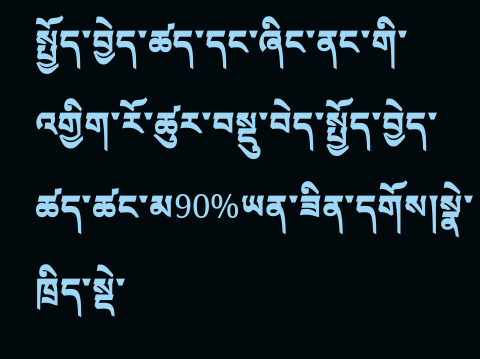སྤྱོད་བྱེད་ཚད་དང་ཞིང་ནང་གི་འགྱིག་རོ་ཚུར་བསྡུ་བེད་སྤྱོད་བྱེད་ཚད་ཚང་མ90%ཡན་ཟིན་དགོས།སྣེ་ཁྲིད་སྡེ་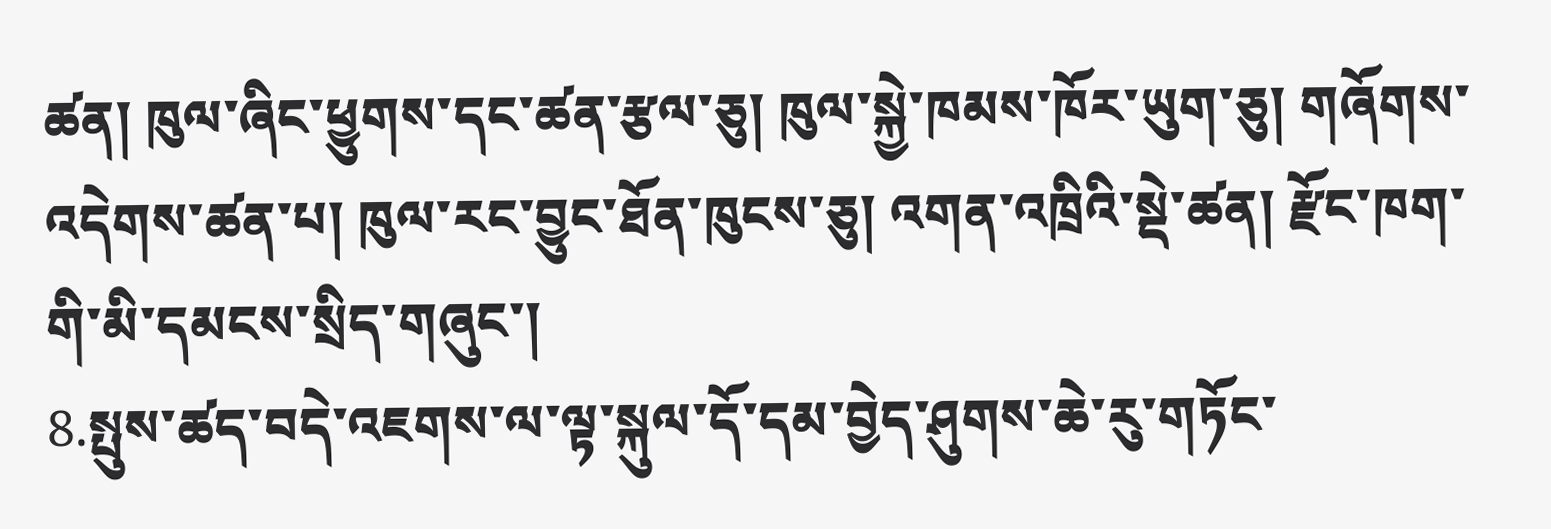ཚན། ཁུལ་ཞིང་ཕྱུགས་དང་ཚན་རྩལ་ཅུ། ཁུལ་སྐྱེ་ཁམས་ཁོར་ཡུག་ཅུ། གཞོགས་འདེགས་ཚན་པ། ཁུལ་རང་བྱུང་ཐོན་ཁུངས་ཅུ། འགན་འཁྲིའི་སྡེ་ཚན། རྫོང་ཁག་གི་མི་དམངས་སྲིད་གཞུང་།
8.སྤུས་ཚད་བདེ་འཇགས་ལ་ལྟ་སྐུལ་དོ་དམ་བྱེད་ཤུགས་ཆེ་རུ་གཏོང་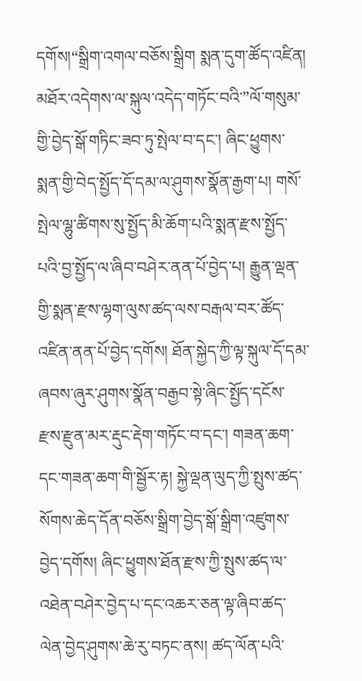དགོས།“སྒྲིག་འགལ་བཅོས་སྒྲིག སྨན་དུག་ཚོད་འཛིན། མཐོར་འདེགས་ལ་སྐུལ་འདེད་གཏོང་བའི་”ལོ་གསུམ་གྱི་བྱེད་སྒོ་གཏིང་ཟབ་ཏུ་སྤེལ་བ་དང་། ཞིང་ཕྱུགས་སྨན་གྱི་བེད་སྤྱོད་དོ་དམ་ལ་ཤུགས་སྣོན་རྒྱག་པ། གསོ་སྤེལ་ལྷུ་ཚིགས་སུ་སྤྱོད་མི་ཆོག་པའི་སྨན་རྫས་སྤྱོད་པའི་བྱ་སྤྱོད་ལ་ཞིབ་བཤེར་ནན་པོ་བྱེད་པ། རྒྱུན་ལྡན་གྱི་སྨན་རྫས་ལྷག་ལུས་ཚད་ལས་བརྒལ་བར་ཚོད་འཛིན་ནན་པོ་བྱེད་དགོས། ཐོན་སྐྱེད་ཀྱི་ལྟ་སྐུལ་དོ་དམ་ཞབས་ཞུར་ཤུགས་སྣོན་བརྒྱབ་སྟེ་ཞིང་སྤྱོད་དངོས་རྫས་རྫུན་མར་རྡུང་རྡེག་གཏོང་བ་དང་། གཟན་ཆག་དང་གཟན་ཆག་གི་སྦྱོར་རྟ། སྐྱེ་ལྡན་ལུད་ཀྱི་སྤུས་ཚད་སོགས་ཆེད་དོན་བཅོས་སྒྲིག་བྱེད་སྒོ་སྒྲིག་འཛུགས་བྱེད་དགོས། ཞིང་ཕྱུགས་ཐོན་རྫས་ཀྱི་སྤུས་ཚད་ལ་འཐེན་བཤེར་བྱེད་པ་དང་འཆར་ཅན་ལྟ་ཞིབ་ཚད་ལེན་བྱེད་ཤུགས་ཆེ་རུ་བཏང་ནས། ཚད་ལོན་པའི་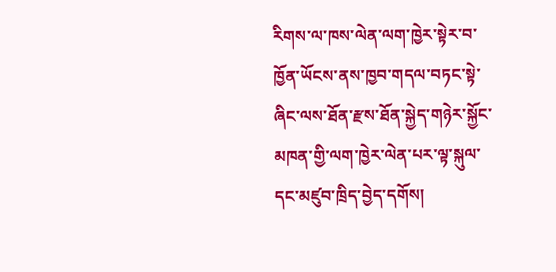རིགས་ལ་ཁས་ལེན་ལག་ཁྱེར་སྟེར་བ་ཁྱོན་ཡོངས་ནས་ཁྱབ་གདལ་བཏང་སྟེ་ཞིང་ལས་ཐོན་རྫས་ཐོན་སྐྱེད་གཉེར་སྐྱོང་མཁན་གྱི་ལག་ཁྱེར་ལེན་པར་ལྟ་སྐུལ་དང་མཛུབ་ཁྲིད་བྱེད་དགོས།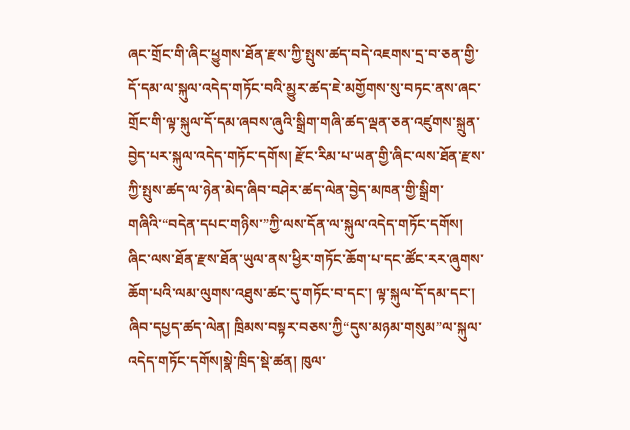ཞང་གྲོང་གི་ཞིང་ཕྱུགས་ཐོན་རྫས་ཀྱི་སྤུས་ཚད་བདེ་འཇགས་དྲ་བ་ཅན་གྱི་དོ་དམ་ལ་སྐུལ་འདེད་གཏོང་བའི་མྱུར་ཚད་ཇེ་མགྱོགས་སུ་བཏང་ནས་ཞང་གྲོང་གི་ལྟ་སྐུལ་དོ་དམ་ཞབས་ཞུའི་སྒྲིག་གཞི་ཚད་ལྡན་ཅན་འཛུགས་སྐྲུན་བྱེད་པར་སྐུལ་འདེད་གཏོང་དགོས། རྫོང་རིམ་པ་ཡན་གྱི་ཞིང་ལས་ཐོན་རྫས་ཀྱི་སྤུས་ཚད་ལ་ཉེན་མེད་ཞིབ་བཤེར་ཚད་ལེན་བྱེད་མཁན་གྱི་སྒྲིག་གཞིའི་“བདེན་དཔང་གཉིས་”ཀྱི་ལས་དོན་ལ་སྐུལ་འདེད་གཏོང་དགོས། ཞིང་ལས་ཐོན་རྫས་ཐོན་ཡུལ་ནས་ཕྱིར་གཏོང་ཆོག་པ་དང་ཚོང་རར་ཞུགས་ཆོག་པའི་ལམ་ལུགས་འཐུས་ཚང་དུ་གཏོང་བ་དང་། ལྟ་སྐུལ་དོ་དམ་དང་། ཞིབ་དཔྱད་ཚད་ལེན། ཁྲིམས་བསྟར་བཅས་ཀྱི“དུས་མཉམ་གསུམ”ལ་སྐུལ་འདེད་གཏོང་དགོས།སྣེ་ཁྲིད་སྡེ་ཚན། ཁུལ་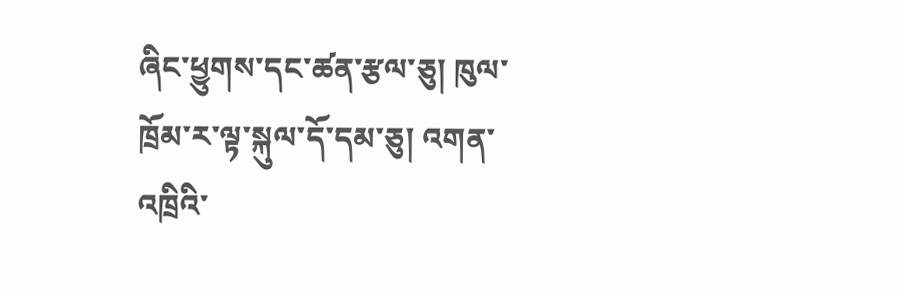ཞིང་ཕྱུགས་དང་ཚན་རྩལ་ཅུ། ཁུལ་ཁྲོམ་ར་ལྟ་སྐུལ་དོ་དམ་ཅུ། འགན་འཁྲིའི་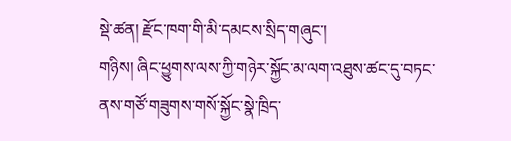སྡེ་ཚན། རྫོང་ཁག་གི་མི་དམངས་སྲིད་གཞུང་།
གཉིས། ཞིང་ཕྱུགས་ལས་ཀྱི་གཉེར་སྐྱོང་མ་ལག་འཐུས་ཚང་དུ་བཏང་ནས་གཙོ་གཟུགས་གསོ་སྐྱོང་སྣེ་ཁྲིད་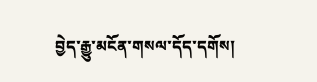བྱེད་རྒྱུ་མངོན་གསལ་དོད་དགོས།